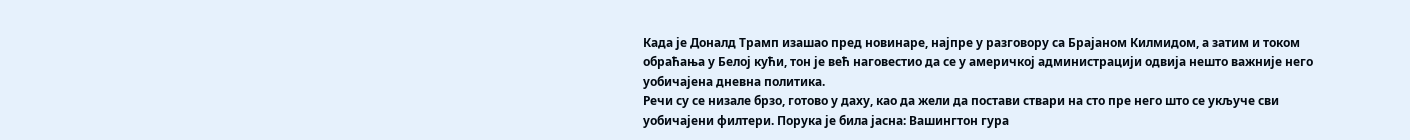Када је Доналд Трамп изашао пред новинаре, најпре у разговору са Брајаном Килмидом, а затим и током обраћања у Белој кући, тон је већ наговестио да се у америчкој администрацији одвија нешто важније него уобичајена дневна политика.
Речи су се низале брзо, готово у даху, као да жели да постави ствари на сто пре него што се укључе сви уобичајени филтери. Порука је била јасна: Вашингтон гура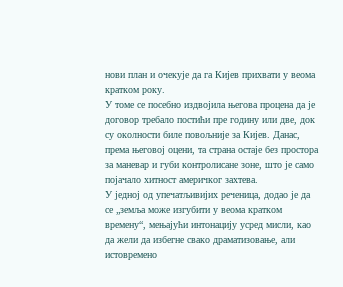нови план и очекује да га Кијев прихвати у веома кратком року.
У томе се посебно издвојила његова процена да је договор требало постићи пре годину или две, док су околности биле повољније за Кијев. Данас, према његовој оцени, та страна остаје без простора за маневар и губи контролисане зоне, што је само појачало хитност америчког захтева.
У једној од упечатљивијих реченица, додао је да се „земља може изгубити у веома кратком времену“, мењајући интонацију усред мисли, као да жели да избегне свако драматизовање, али истовремено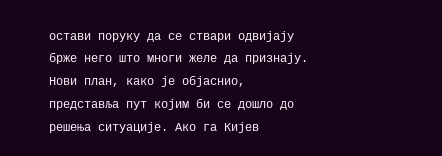остави поруку да се ствари одвијају брже него што многи желе да признају.
Нови план, како је објаснио, представља пут којим би се дошло до решења ситуације. Ако га Кијев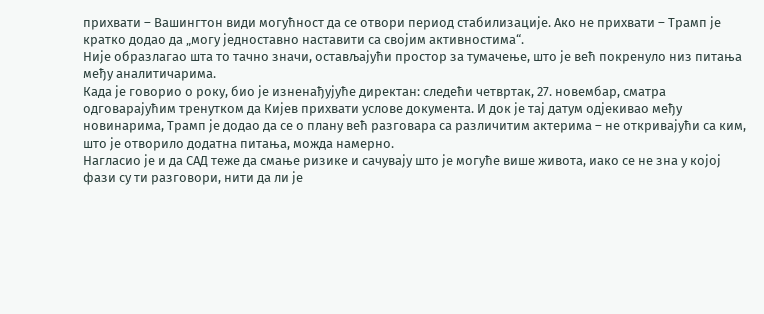прихвати – Вашингтон види могућност да се отвори период стабилизације. Ако не прихвати – Трамп је кратко додао да „могу једноставно наставити са својим активностима“.
Није образлагао шта то тачно значи, остављајући простор за тумачење, што је већ покренуло низ питања међу аналитичарима.
Када је говорио о року, био је изненађујуће директан: следећи четвртак, 27. новембар, сматра одговарајућим тренутком да Кијев прихвати услове документа. И док је тај датум одјекивао међу новинарима, Трамп је додао да се о плану већ разговара са различитим актерима – не откривајући са ким, што је отворило додатна питања, можда намерно.
Нагласио је и да САД теже да смање ризике и сачувају што је могуће више живота, иако се не зна у којој фази су ти разговори, нити да ли је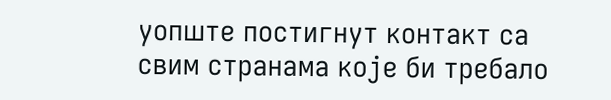уопште постигнут контакт са свим странама које би требало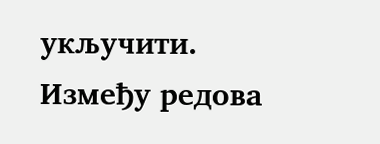укључити.
Између редова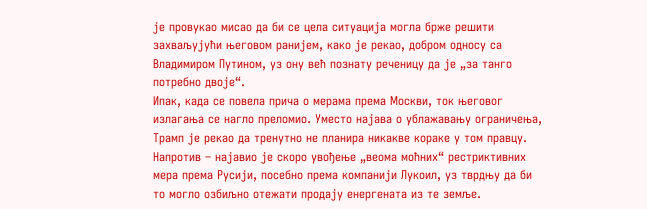је провукао мисао да би се цела ситуација могла брже решити захваљујући његовом ранијем, како је рекао, добром односу са Владимиром Путином, уз ону већ познату реченицу да је „за танго потребно двоје“.
Ипак, када се повела прича о мерама према Москви, ток његовог излагања се нагло преломио. Уместо најава о ублажавању ограничења, Трамп је рекао да тренутно не планира никакве кораке у том правцу.
Напротив – најавио је скоро увођење „веома моћних“ рестриктивних мера према Русији, посебно према компанији Лукоил, уз тврдњу да би то могло озбиљно отежати продају енергената из те земље.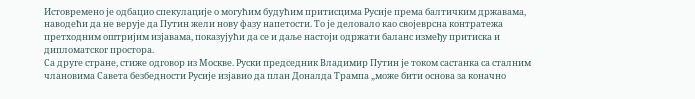Истовремено је одбацио спекулације о могућим будућим притисцима Русије према балтичким државама, наводећи да не верује да Путин жели нову фазу напетости. То је деловало као својеврсна контратежа претходним оштријим изјавама, показујући да се и даље настоји одржати баланс између притиска и дипломатског простора.
Са друге стране, стиже одговор из Москве. Руски председник Владимир Путин је током састанка са сталним члановима Савета безбедности Русије изјавио да план Доналда Трампа „може бити основа за коначно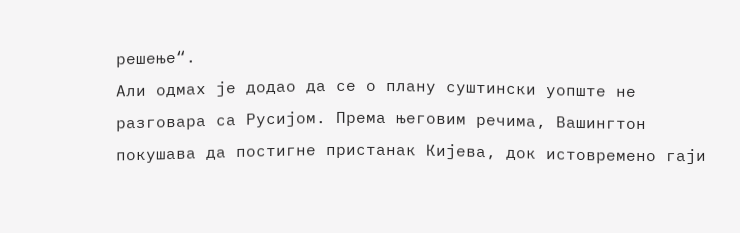решење“.
Али одмах је додао да се о плану суштински уопште не разговара са Русијом. Према његовим речима, Вашингтон покушава да постигне пристанак Кијева, док истовремено гаји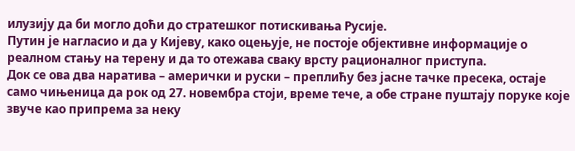илузију да би могло доћи до стратешког потискивања Русије.
Путин је нагласио и да у Кијеву, како оцењује, не постоје објективне информације о реалном стању на терену и да то отежава сваку врсту рационалног приступа.
Док се ова два наратива – амерички и руски – преплићу без јасне тачке пресека, остаје само чињеница да рок од 27. новембра стоји, време тече, а обе стране пуштају поруке које звуче као припрема за неку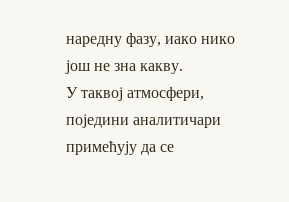наредну фазу, иако нико још не зна какву.
У таквој атмосфери, поједини аналитичари примећују да се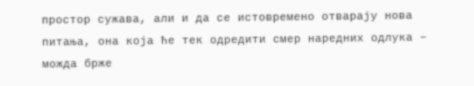простор сужава, али и да се истовремено отварају нова питања, она која ће тек одредити смер наредних одлука – можда брже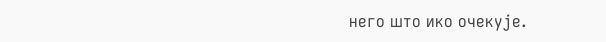него што ико очекује.